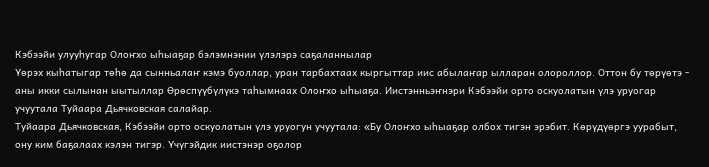Кэбээйи улууһугар Олоҥхо ыһыаҕар бэлэмнэнии үлэлэрэ саҕаланнылар
Үөрэх кыһатыгар төһө да сынньалаҥ кэмэ буоллар, уран тарбахтаах кыргыттар иис абылаҥар ылларан олороллор. Оттон бу төрүөтэ - аны икки сылынан ыытыллар Өрөспүүбүлүкэ таһымнаах Олоҥхо ыһыаҕа. Иистэнньэҥнэри Кэбээйи орто оскуолатын үлэ уруогар учуутала Туйаара Дьячковская салайар.
Туйаара Дьячковская, Кэбээйи орто оскуолатын үлэ уруогун учуутала: «Бу Олоҥхо ыһыаҕар олбох тигэн эрэбит. Көрүдүөргэ уурабыт, ону ким баҕалаах кэлэн тигэр. Үчүгэйдик иистэнэр оҕолор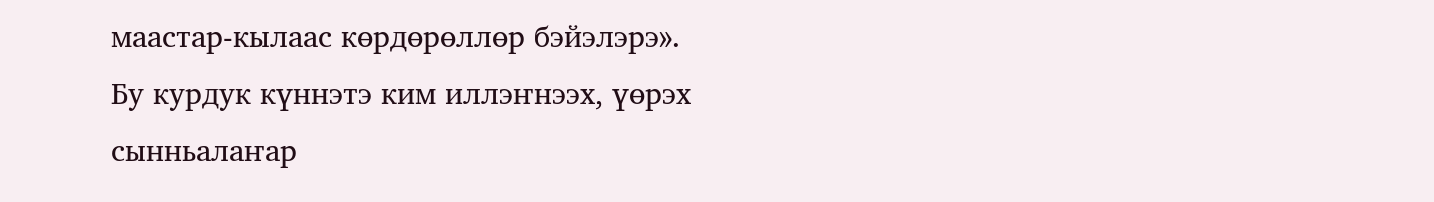маастар-кылаас көрдөрөллөр бэйэлэрэ».
Бу курдук күннэтэ ким иллэҥнээх, үөрэх сынньалаҥар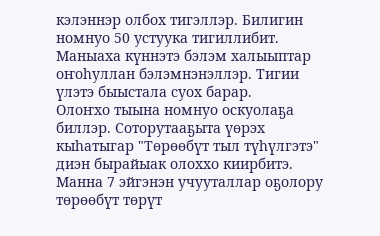кэлэннэр олбох тигэллэр. Билигин номнуо 50 устуука тигиллибит. Маныаха күннэтэ бэлэм халыыптар оҥоһуллан бэлэмнэнэллэр. Тигии үлэтэ быыстала суох барар.
Олоҥхо тыына номнуо оскуолаҕа биллэр. Соторутааҕыта үөрэх кыһатыгар "Төрөөбүт тыл түһүлгэтэ" диэн бырайыак олоххо киирбитэ. Манна 7 эйгэнэн учууталлар оҕолору төрөөбүт төрүт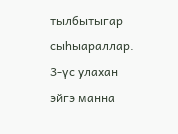тылбытыгар сыһыараллар. 3-үс улахан эйгэ манна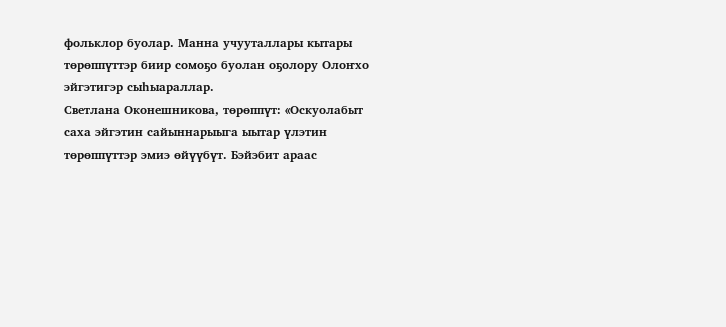фольклор буолар. Манна учууталлары кытары төрөппүттэр биир сомоҕо буолан оҕолору Олоҥхо эйгэтигэр сыһыараллар.
Светлана Оконешникова, төрөппүт: «Оскуолабыт саха эйгэтин сайыннарыыга ыытар үлэтин төрөппүттэр эмиэ өйүүбүт. Бэйэбит араас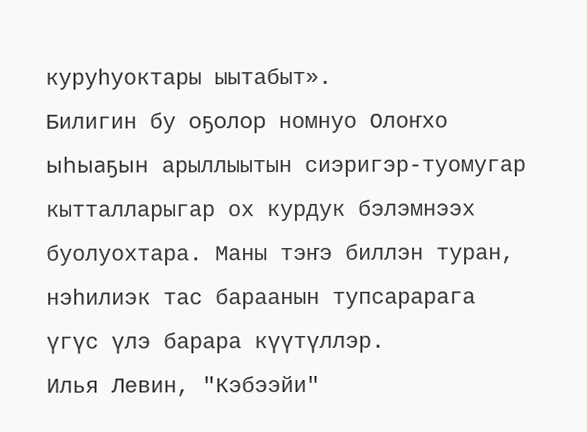куруһуоктары ыытабыт».
Билигин бу оҕолор номнуо Олоҥхо ыһыаҕын арыллыытын сиэригэр-туомугар кытталларыгар ох курдук бэлэмнээх буолуохтара. Маны тэҥэ биллэн туран, нэһилиэк тас бараанын тупсарарага үгүс үлэ барара күүтүллэр.
Илья Левин, "Кэбээйи"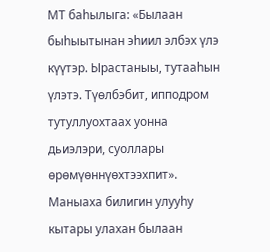МТ баһылыга: «Былаан быһыытынан эһиил элбэх үлэ күүтэр. Ырастаныы, тутааһын үлэтэ. Түөлбэбит, ипподром тутуллуохтаах уонна дьиэлэри, суоллары өрөмүөннүөхтээхпит».
Маныаха билигин улууһу кытары улахан былаан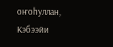оҥоһуллан, Кэбээйи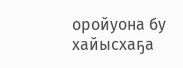оройуона бу хайысхаҕа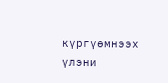күргүөмнээх үлэни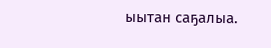ыытан саҕалыа.